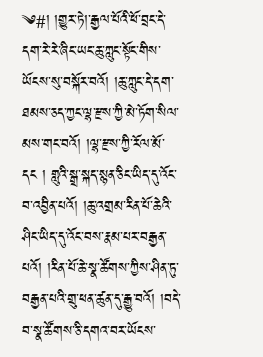༄#། །གྱུར་ཏེ།་རྒྱལ་པོའི་ཕོ་བྲང་དེ་དག་རེ་རེ་ཞིང་ཡང་ཆུ་ཀླུང་སྟོང་གིས་ཡོངས་སུ་བསྐོར་བའོ། །ཆུ་ཀླུང་དེ་དག་ཐམས་ཅད་ཀྱང་ལྷ་རྫས་ཀྱི་མེ་ཏོག་སིལ་མས་གང་བའོ། །ལྷ་རྫས་ཀྱི་རོལ་མོ་དང ། གླུའི་སྒྲ་སྐད་སྙན་ཅིང་ཡིད་དུ་འོང་བ་འབྱིན་པའོ། །ཆུ་འགྲམ་རིན་པོ་ཆེའི་ཤིང་ཡིད་དུ་འོང་བས་རྣམ་པར་བརྒྱན་པའོ། །རིན་པོ་ཆེ་སྣ་ཚོགས་ཀྱིས་ཤིན་ཏུ་བརྒྱན་པའི་གྲུ་ཕན་ཚུན་དུ་རྒྱུ་བའོ། །བདེ་བ་སྣ་ཚོགས་ཅི་དགའ་བར་ཡོངས་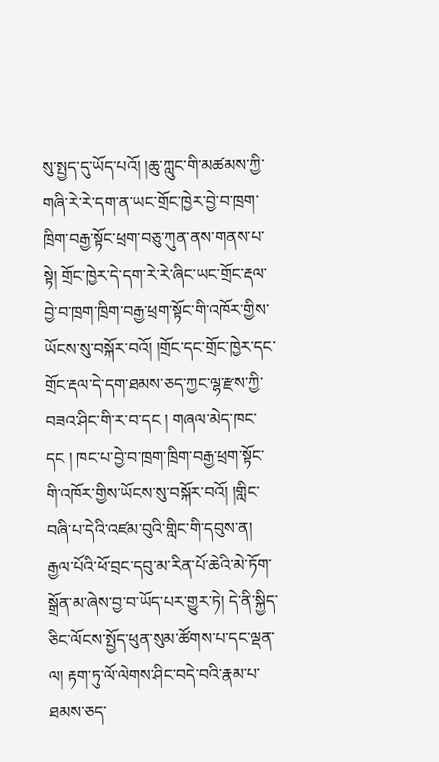སུ་སྤྱད་དུ་ཡོད་པའོ། །ཆུ་ཀླུང་གི་མཚམས་ཀྱི་གཞི་རེ་རེ་དག་ན་ཡང་གྲོང་ཁྱེར་བྱེ་བ་ཁྲག་ཁྲིག་བརྒྱ་སྟོང་ཕྲག་བཅུ་ཀུན་ནས་གནས་པ་སྟེ། གྲོང་ཁྱེར་དེ་དག་རེ་རེ་ཞིང་ཡང་གྲོང་རྡལ་བྱེ་བ་ཁྲག་ཁྲིག་བརྒྱ་ཕྲག་སྟོང་གི་འཁོར་གྱིས་ཡོངས་སུ་བསྐོར་བའོ། །གྲོང་དང་གྲོང་ཁྱེར་དང་གྲོང་རྡལ་དེ་དག་ཐམས་ཅད་ཀྱང་ལྷ་རྫས་ཀྱི་བཟའ་ཤིང་གི་ར་བ་དང ། གཞལ་མེད་ཁང་དང ། ཁང་པ་བྱེ་བ་ཁྲག་ཁྲིག་བརྒྱ་ཕྲག་སྟོང་གི་འཁོར་གྱིས་ཡོངས་སུ་བསྐོར་བའོ། །གླིང་བཞི་པ་དེའི་འཛམ་བུའི་གླིང་གི་དབུས་ན། རྒྱལ་པོའི་ཕོ་བྲང་དབུ་མ་རིན་པོ་ཆེའི་མེ་ཏོག་སྒྲོན་མ་ཞེས་བྱ་བ་ཡོད་པར་གྱུར་ཏེ། དེ་ནི་སྐྱིད་ཅིང་ལོངས་སྤྱོད་ཕུན་སུམ་ཚོགས་པ་དང་ལྡན་ལ། རྟག་ཏུ་ལོ་ལེགས་ཤིང་བདེ་བའི་རྣམ་པ་ཐམས་ཅད་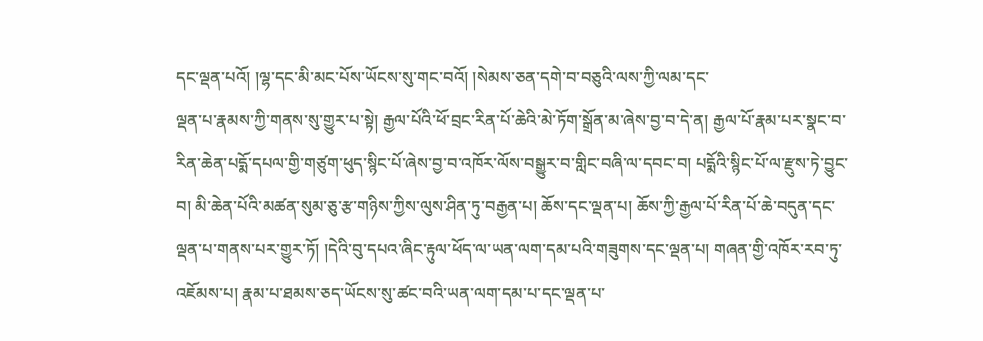དང་ལྡན་པའོ། །ལྷ་དང་མི་མང་པོས་ཡོངས་སུ་གང་བའོ། །སེམས་ཅན་དགེ་བ་བཅུའི་ལས་ཀྱི་ལམ་དང་
ལྡན་པ་རྣམས་ཀྱི་གནས་སུ་གྱུར་པ་སྟེ། རྒྱལ་པོའི་ཕོ་བྲང་རིན་པོ་ཆེའི་མེ་ཏོག་སྒྲོན་མ་ཞེས་བྱ་བ་དེ་ན། རྒྱལ་པོ་རྣམ་པར་སྣང་བ་རིན་ཆེན་པདྨོ་དཔལ་གྱི་གཙུག་ཕུད་སྙིང་པོ་ཞེས་བྱ་བ་འཁོར་ལོས་བསྒྱུར་བ་གླིང་བཞི་ལ་དབང་བ། པདྨོའི་སྙིང་པོ་ལ་རྫུས་ཏེ་བྱུང་བ། མི་ཆེན་པོའི་མཚན་སུམ་ཅུ་རྩ་གཉིས་ཀྱིས་ལུས་ཤིན་ཏུ་བརྒྱན་པ། ཆོས་དང་ལྡན་པ། ཆོས་ཀྱི་རྒྱལ་པོ་རིན་པོ་ཆེ་བདུན་དང་ལྡན་པ་གནས་པར་གྱུར་ཏོ། །དེའི་བུ་དཔའ་ཞིང་རྟུལ་ཕོད་ལ་ཡན་ལག་དམ་པའི་གཟུགས་དང་ལྡན་པ། གཞན་གྱི་འཁོར་རབ་ཏུ་འཇོམས་པ། རྣམ་པ་ཐམས་ཅད་ཡོངས་སུ་ཚང་བའི་ཡན་ལག་དམ་པ་དང་ལྡན་པ་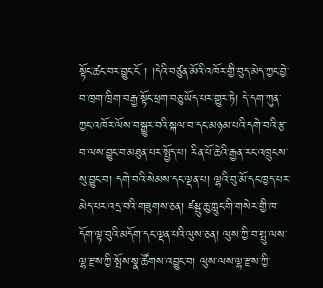སྟོང་ཚང་བར་བྱུང་ངོ ། །དེའི་བཙུན་མོའི་འཁོར་གྱི་བུད་མེད་ཀྱང་བྱེ་བ་ཁྲག་ཁྲིག་བརྒྱ་སྟོང་ཕྲག་བཅུ་ཡོད་པར་གྱུར་ཏེ། དེ་དག་ཀུན་ཀྱང་འཁོར་ལོས་བསྒྱུར་བའི་སྐལ་བ་དང་མཉམ་པའི་དགེ་བའི་རྩ་བ་ལས་བྱུང་བ་མཐུན་པར་སྤྱོད་པ། རིན་པོ་ཆེའི་རྒྱན་རང་འཁྲུངས་སུ་བྱུང་བ། དགེ་བའི་སེམས་དང་ལྡན་པ། ལྷའི་བུ་མོ་དང་ཁྱད་པར་མེད་པར་འདྲ་བའི་གཟུགས་ཅན། ཛམྦུ་ཆུ་ཀླུང་གི་གསེར་གྱི་ཁ་དོག་ལྟ་བུའི་མདོག་དང་ལྡན་པའི་ལུས་ཅན། ལུས་ཀྱི་བ་སྤུ་ལས་ལྷ་རྫས་ཀྱི་སྤོས་སྣ་ཚོགས་འབྱུང་བ། ལུས་ལས་ལྷ་རྫས་ཀྱི་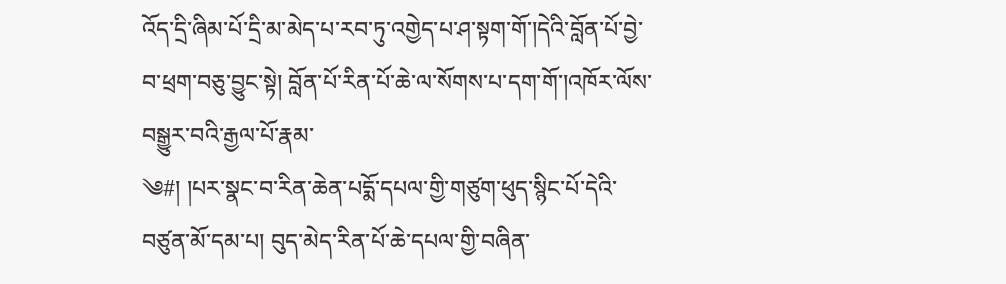འོད་དྲི་ཞིམ་པོ་དྲི་མ་མེད་པ་རབ་ཏུ་འགྱེད་པ་ཤ་སྟག་གོ་།དེའི་བློན་པོ་བྱེ་བ་ཕྲག་བཅུ་བྱུང་སྟེ། བློན་པོ་རིན་པོ་ཆེ་ལ་སོགས་པ་དག་གོ་།འཁོར་ལོས་བསྒྱུར་བའི་རྒྱལ་པོ་རྣམ་
༄#། །པར་སྣང་བ་རིན་ཆེན་པདྨོ་དཔལ་གྱི་གཙུག་ཕུད་སྙིང་པོ་དེའི་བཙུན་མོ་དམ་པ། བུད་མེད་རིན་པོ་ཆེ་དཔལ་གྱི་བཞིན་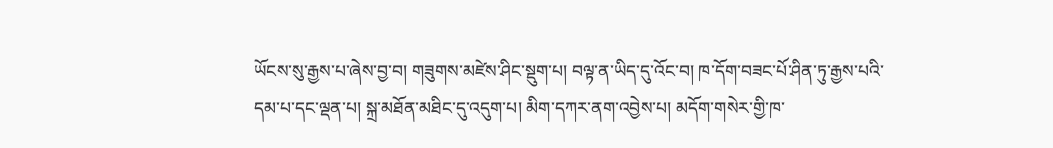ཡོངས་སུ་རྒྱས་པ་ཞེས་བྱ་བ། གཟུགས་མཛེས་ཤིང་སྡུག་པ། བལྟ་ན་ཡིད་དུ་འོང་བ། ཁ་དོག་བཟང་པོ་ཤིན་ཏུ་རྒྱས་པའི་དམ་པ་དང་ལྡན་པ། སྐྲ་མཐོན་མཐིང་དུ་འདུག་པ། མིག་དཀར་ནག་འབྱེས་པ། མདོག་གསེར་གྱི་ཁ་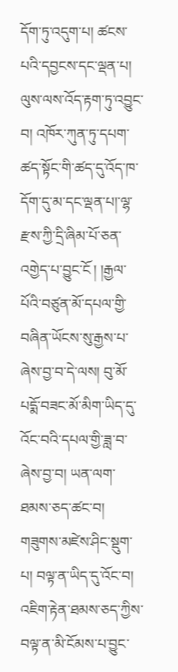དོག་ཏུ་འདུག་པ། ཚངས་པའི་དབྱངས་དང་ལྡན་པ། ལུས་ལས་འོད་རྟག་ཏུ་འབྱུང་བ། འཁོར་ཀུན་ཏུ་དཔག་ཚད་སྟོང་གི་ཚད་དུ་འོད་ཁ་དོག་དུ་མ་དང་ལྡན་པ།་ལྷ་རྫས་ཀྱི་དྲི་ཞིམ་པོ་ཅན་འགྱེད་པ་བྱུང་ངོ ། །རྒྱལ་པོའི་བཙུན་མོ་དཔལ་གྱི་བཞིན་ཡོངས་སུ་རྒྱས་པ་ཞེས་བྱ་བ་དེ་ལས། བུ་མོ་པདྨོ་བཟང་མོ་མིག་ཡིད་དུ་འོང་བའི་དཔལ་གྱི་ཟླ་བ་ཞེས་བྱ་བ། ཡན་ལག་ཐམས་ཅད་ཚང་བ། གཟུགས་མཛེས་ཤིང་སྡུག་པ། བལྟ་ན་ཡིད་དུ་འོང་བ། འཇིག་རྟེན་ཐམས་ཅད་ཀྱིས་བལྟ་ན་མི་ངོམས་པ་བྱུང་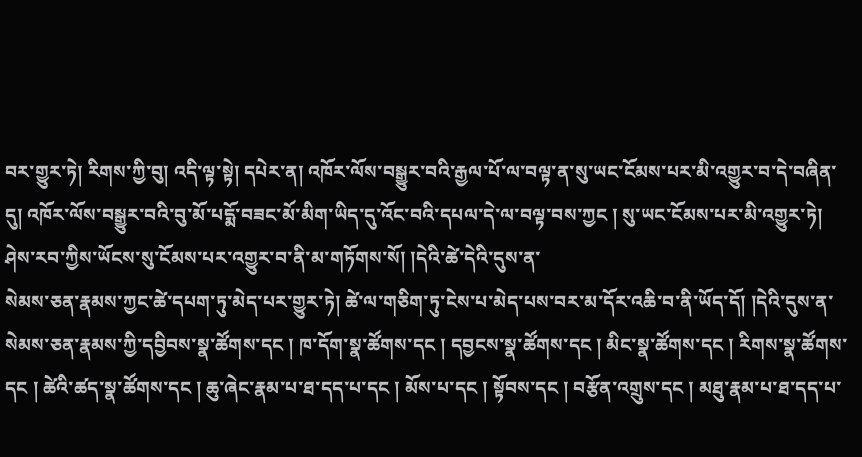བར་གྱུར་ཏེ། རིགས་ཀྱི་བུ། འདི་ལྟ་སྟེ། དཔེར་ན། འཁོར་ལོས་བསྒྱུར་བའི་རྒྱལ་པོ་ལ་བལྟ་ན་སུ་ཡང་ངོམས་པར་མི་འགྱུར་བ་དེ་བཞིན་དུ། འཁོར་ལོས་བསྒྱུར་བའི་བུ་མོ་པདྨོ་བཟང་མོ་མིག་ཡིད་དུ་འོང་བའི་དཔལ་དེ་ལ་བལྟ་བས་ཀྱང ། སུ་ཡང་ངོམས་པར་མི་འགྱུར་ཏེ། ཤེས་རབ་ཀྱིས་ཡོངས་སུ་ངོམས་པར་འགྱུར་བ་ནི་མ་གཏོགས་སོ། །དེའི་ཚེ་དེའི་དུས་ན་
སེམས་ཅན་རྣམས་ཀྱང་ཚེ་དཔག་ཏུ་མེད་པར་གྱུར་ཏེ། ཚེ་ལ་གཅིག་ཏུ་ངེས་པ་མེད་པས་བར་མ་དོར་འཆི་བ་ནི་ཡོད་དོ། །དེའི་དུས་ན་སེམས་ཅན་རྣམས་ཀྱི་དབྱིབས་སྣ་ཚོགས་དང ། ཁ་དོག་སྣ་ཚོགས་དང ། དབྱངས་སྣ་ཚོགས་དང ། མིང་སྣ་ཚོགས་དང ། རིགས་སྣ་ཚོགས་དང ། ཚེའི་ཚད་སྣ་ཚོགས་དང ། ཆུ་ཞེང་རྣམ་པ་ཐ་དད་པ་དང ། མོས་པ་དང ། སྟོབས་དང ། བརྩོན་འགྲུས་དང ། མཐུ་རྣམ་པ་ཐ་དད་པ་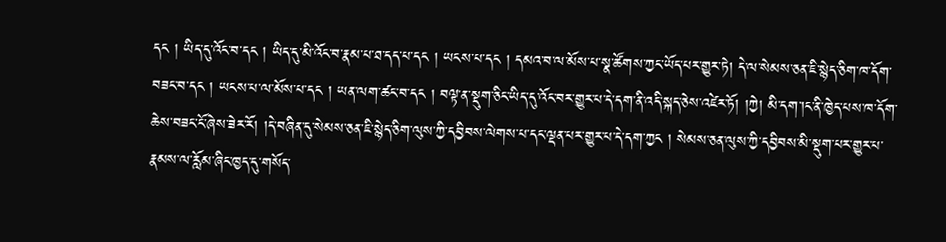དང ། ཡིད་དུ་འོང་བ་དང ། ཡིད་དུ་མི་འོང་བ་རྣམ་པ་ཐ་དད་པ་དང ། ཡངས་པ་དང ། དམའ་བ་ལ་མོས་པ་སྣ་ཚོགས་ཀྱང་ཡོད་པར་གྱུར་ཏེ། དེ་ལ་སེམས་ཅན་ཇི་སྙེད་ཅིག་ཁ་དོག་བཟང་བ་དང ། ཡངས་པ་ལ་མོས་པ་དང ། ཡན་ལག་ཚང་བ་དང ། བལྟ་ན་སྡུག་ཅིང་ཡིད་དུ་འོང་བར་གྱུར་པ་དེ་དག་ནི་འདི་སྐད་ཅེས་འཛེར་ཏོ། །ཀྱེ། མི་དག་།ང་ནི་ཁྱེད་པས་ཁ་དོག་ཆེས་བཟང་ངོ་ཞེས་ཟེར་རོ། །དེ་བཞིན་དུ་སེམས་ཅན་ཇི་སྙེད་ཅིག་ལུས་ཀྱི་དབྱིབས་ལེགས་པ་དང་ལྡན་པར་གྱུར་པ་དེ་དག་ཀྱང ། སེམས་ཅན་ལུས་ཀྱི་དབྱིབས་མི་སྡུག་པར་གྱུར་པ་རྣམས་ལ་རློམ་ཞིང་ཁྱད་དུ་གསོད་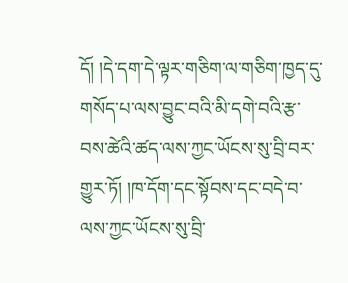དོ། །དེ་དག་དེ་ལྟར་གཅིག་ལ་གཅིག་ཁྱད་དུ་གསོད་པ་ལས་བྱུང་བའི་མི་དགེ་བའི་རྩ་བས་ཚེའི་ཚད་ལས་ཀྱང་ཡོངས་སུ་བྲི་བར་གྱུར་ཏོ། །ཁ་དོག་དང་སྟོབས་དང་བདེ་བ་ལས་ཀྱང་ཡོངས་སུ་བྲི་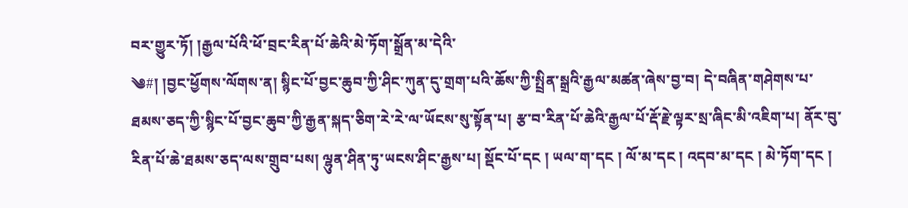བར་གྱུར་ཏོ། །རྒྱལ་པོའི་ཕོ་བྲང་རིན་པོ་ཆེའི་མེ་ཏོག་སྒྲོན་མ་དེའི་
༄#། །བྱང་ཕྱོགས་ལོགས་ན། སྙིང་པོ་བྱང་ཆུབ་ཀྱི་ཤིང་ཀུན་དུ་གྲག་པའི་ཆོས་ཀྱི་སྤྲིན་སྒྲའི་རྒྱལ་མཚན་ཞེས་བྱ་བ། དེ་བཞིན་གཤེགས་པ་ཐམས་ཅད་ཀྱི་སྙིང་པོ་བྱང་ཆུབ་ཀྱི་རྒྱན་སྐད་ཅིག་རེ་རེ་ལ་ཡོངས་སུ་སྟོན་པ། རྩ་བ་རིན་པོ་ཆེའི་རྒྱལ་པོ་རྡོ་རྗེ་ལྟར་སྲ་ཞིང་མི་འཇིག་པ། ནོར་བུ་རིན་པོ་ཆེ་ཐམས་ཅད་ལས་གྲུབ་པས། ལྷུན་ཤིན་ཏུ་ཡངས་ཤིང་རྒྱས་པ། སྡོང་པོ་དང ། ཡལ་ག་དང ། ལོ་མ་དང ། འདབ་མ་དང ། མེ་ཏོག་དང །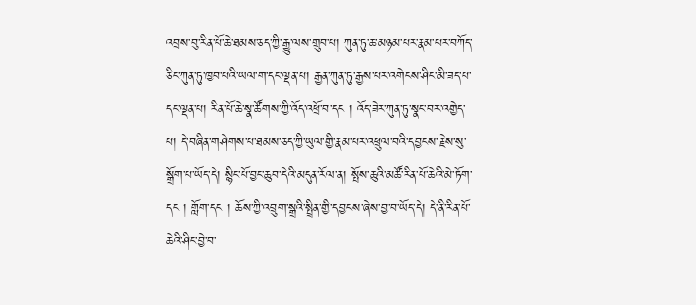འབྲས་བུ་རིན་པོ་ཆེ་ཐམས་ཅད་ཀྱི་རྒྱུ་ལས་གྲུབ་པ། ཀུན་ཏུ་ཆ་མཉམ་པར་རྣམ་པར་བཀོད་ཅིང་ཀུན་ཏུ་ཁྱབ་པའི་ཡལ་ག་དང་ལྡན་པ། རྒྱན་ཀུན་ཏུ་རྒྱས་པར་འགེངས་ཤིང་མི་ཟད་པ་དང་ལྡན་པ། རིན་པོ་ཆེ་སྣ་ཚོགས་ཀྱི་འོད་འཕྲོ་བ་དང ། འོད་ཟེར་ཀུན་ཏུ་སྣང་བར་འགྱེད་པ། དེ་བཞིན་གཤེགས་པ་ཐམས་ཅད་ཀྱི་ཡུལ་གྱི་རྣམ་པར་འཕྲུལ་བའི་དབྱངས་རྗེས་སུ་སྒྲོག་པ་ཡོད་དེ། སྙིང་པོ་བྱང་ཆུབ་དེའི་མདུན་རོལ་ན། སྤོས་ཆུའི་མཚོ་རིན་པོ་ཆེའི་མེ་ཏོག་དང ། གློག་དང ། ཆོས་ཀྱི་འབྲུག་སྒྲའི་སྤྲིན་གྱི་དབྱངས་ཞེས་བྱ་བ་ཡོད་དེ། དེ་ནི་རིན་པོ་ཆེའི་ཤིང་བྱེ་བ་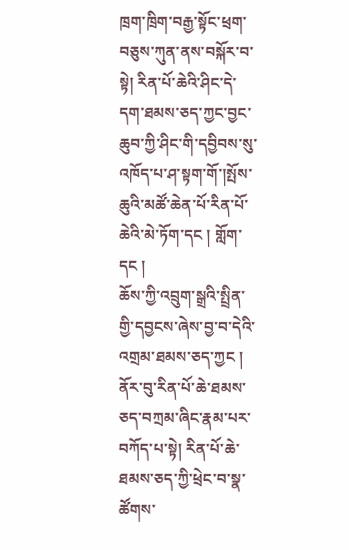ཁྲག་ཁྲིག་བརྒྱ་སྟོང་ཕྲག་བཅུས་ཀུན་ནས་བསྐོར་བ་སྟེ། རིན་པོ་ཆེའི་ཤིང་དེ་དག་ཐམས་ཅད་ཀྱང་བྱང་ཆུབ་ཀྱི་ཤིང་གི་དབྱིབས་སུ་འཁོད་པ་ཤ་སྟག་གོ་།སྤོས་ཆུའི་མཚོ་ཆེན་པོ་རིན་པོ་ཆེའི་མེ་ཏོག་དང ། གློག་དང །
ཆོས་ཀྱི་འབྲུག་སྒྲའི་སྤྲིན་གྱི་དབྱངས་ཞེས་བྱ་བ་དེའི་འགྲམ་ཐམས་ཅད་ཀྱང ། ནོར་བུ་རིན་པོ་ཆེ་ཐམས་ཅད་བཀྲམ་ཞིང་རྣམ་པར་བཀོད་པ་སྟེ། རིན་པོ་ཆེ་ཐམས་ཅད་ཀྱི་ཕྲེང་བ་སྣ་ཚོགས་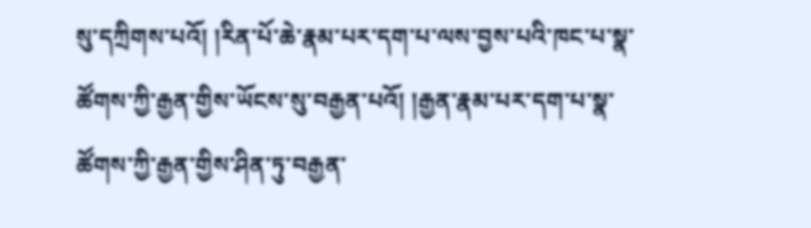སུ་དཀྲིགས་པའོ། །རིན་པོ་ཆེ་རྣམ་པར་དག་པ་ལས་བྱས་པའི་ཁང་པ་སྣ་ཚོགས་ཀྱི་རྒྱན་གྱིས་ཡོངས་སུ་བརྒྱན་པའོ། །རྒྱན་རྣམ་པར་དག་པ་སྣ་ཚོགས་ཀྱི་རྒྱན་གྱིས་ཤིན་ཏུ་བརྒྱན་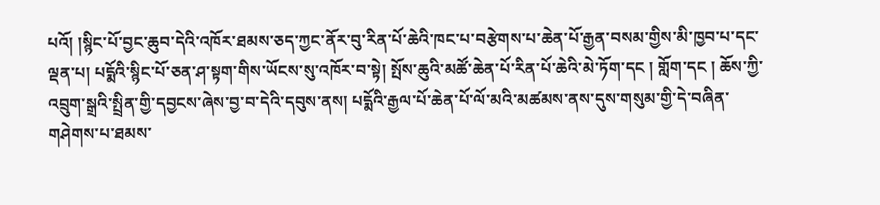པའོ། །སྙིང་པོ་བྱང་ཆུབ་དེའི་འཁོར་ཐམས་ཅད་ཀྱང་ནོར་བུ་རིན་པོ་ཆེའི་ཁང་པ་བརྩེགས་པ་ཆེན་པོ་རྒྱན་བསམ་གྱིས་མི་ཁྱབ་པ་དང་ལྡན་པ། པདྨོའི་སྙིང་པོ་ཅན་ཤ་སྟག་གིས་ཡོངས་སུ་འཁོར་བ་སྟེ། སྤོས་ཆུའི་མཚོ་ཆེན་པོ་རིན་པོ་ཆེའི་མེ་ཏོག་དང ། གློག་དང ། ཆོས་ཀྱི་འབྲུག་སྒྲའི་སྤྲིན་གྱི་དབྱངས་ཞེས་བྱ་བ་དེའི་དབུས་ནས། པདྨོའི་རྒྱལ་པོ་ཆེན་པོ་ལོ་མའི་མཚམས་ནས་དུས་གསུམ་གྱི་དེ་བཞིན་གཤེགས་པ་ཐམས་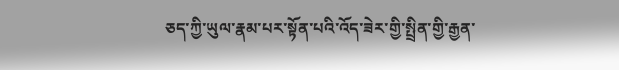ཅད་ཀྱི་ཡུལ་རྣམ་པར་སྟོན་པའི་འོད་ཟེར་གྱི་སྤྲིན་གྱི་རྒྱན་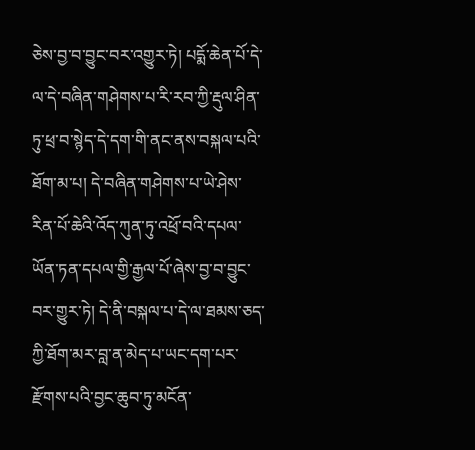ཅེས་བྱ་བ་བྱུང་བར་འགྱུར་ཏེ། པདྨོ་ཆེན་པོ་དེ་ལ་དེ་བཞིན་གཤེགས་པ་རི་རབ་ཀྱི་རྡུལ་ཤིན་ཏུ་ཕྲ་བ་སྙེད་དེ་དག་གི་ནང་ནས་བསྐལ་པའི་ཐོག་མ་པ། དེ་བཞིན་གཤེགས་པ་ཡེ་ཤེས་རིན་པོ་ཆེའི་འོད་ཀུན་ཏུ་འཕྲོ་བའི་དཔལ་ཡོན་ཏན་དཔལ་གྱི་རྒྱལ་པོ་ཞེས་བྱ་བ་བྱུང་བར་གྱུར་ཏེ། དེ་ནི་བསྐལ་པ་དེ་ལ་ཐམས་ཅད་ཀྱི་ཐོག་མར་བླ་ན་མེད་པ་ཡང་དག་པར་རྫོགས་པའི་བྱང་ཆུབ་ཏུ་མངོན་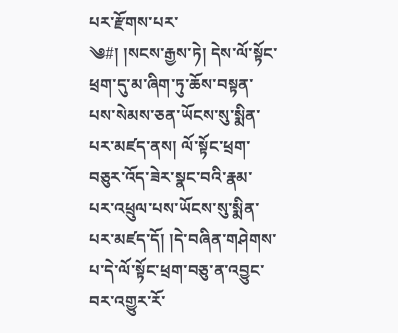པར་རྫོགས་པར་
༄#། །སངས་རྒྱས་ཏེ། དེས་ལོ་སྟོང་ཕྲག་དུ་མ་ཞིག་ཏུ་ཆོས་བསྟན་པས་སེམས་ཅན་ཡོངས་སུ་སྨིན་པར་མཛད་ནས། ལོ་སྟོང་ཕྲག་བཅུར་འོད་ཟེར་སྣང་བའི་རྣམ་པར་འཕྲུལ་པས་ཡོངས་སུ་སྨིན་པར་མཛད་དོ། །དེ་བཞིན་གཤེགས་པ་དེ་ལོ་སྟོང་ཕྲག་བཅུ་ན་འབྱུང་བར་འགྱུར་རོ་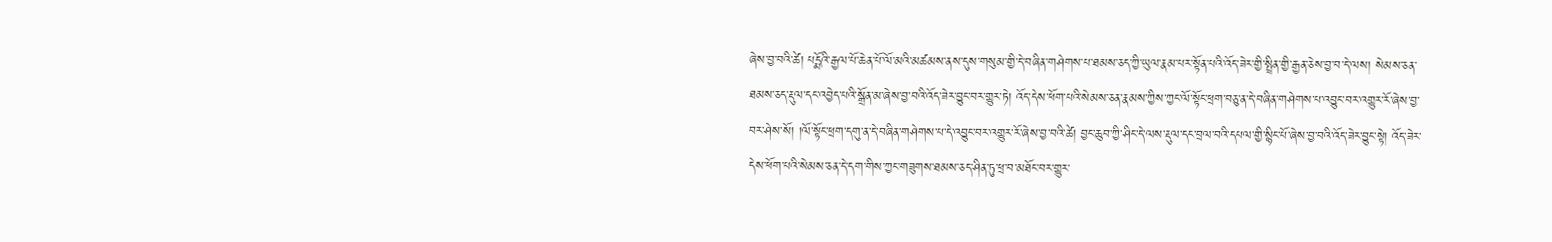ཞེས་བྱ་བའི་ཚེ། པདྨོའི་རྒྱལ་པོ་ཆེན་པོ་ལོ་མའི་མཚམས་ནས་དུས་གསུམ་གྱི་དེ་བཞིན་གཤེགས་པ་ཐམས་ཅད་ཀྱི་ཡུལ་རྣམ་པར་སྟོན་པའི་འོད་ཟེར་གྱི་སྤྲིན་གྱི་རྒྱན་ཅེས་བྱ་བ་དེ་ལས། སེམས་ཅན་ཐམས་ཅད་རྡུལ་དང་འབྱེད་པའི་སྒྲོན་མ་ཞེས་བྱ་བའི་འོད་ཟེར་བྱུང་བར་གྱུར་ཏེ། འོད་དེས་ཕོག་པའི་སེམས་ཅན་རྣམས་ཀྱིས་ཀྱང་ལོ་སྟོང་ཕྲག་བཅུ་ན་དེ་བཞིན་གཤེགས་པ་འབྱུང་བར་འགྱུར་རོ་ཞེས་བྱ་བར་ཤེས་སོ། །ལོ་སྟོང་ཕྲག་དགུ་ན་དེ་བཞིན་གཤེགས་པ་དེ་འབྱུང་བར་འགྱུར་རོ་ཞེས་བྱ་བའི་ཚེ། བྱང་ཆུབ་ཀྱི་ཤིང་དེ་ལས་རྡུལ་དང་བྲལ་བའི་དཔལ་གྱི་སྙིང་པོ་ཞེས་བྱ་བའི་འོད་ཟེར་བྱུང་སྟེ། འོད་ཟེར་དེས་ཕོག་པའི་སེམས་ཅན་དེ་དག་གིས་ཀྱང་གཟུགས་ཐམས་ཅད་ཤིན་ཏུ་ཕྲ་བ་མཐོང་བར་གྱུར་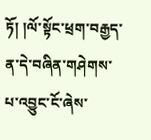ཏོ། །ལོ་སྟོང་ཕྲག་བརྒྱད་ན་དེ་བཞིན་གཤེགས་པ་འབྱུང་ངོ་ཞེས་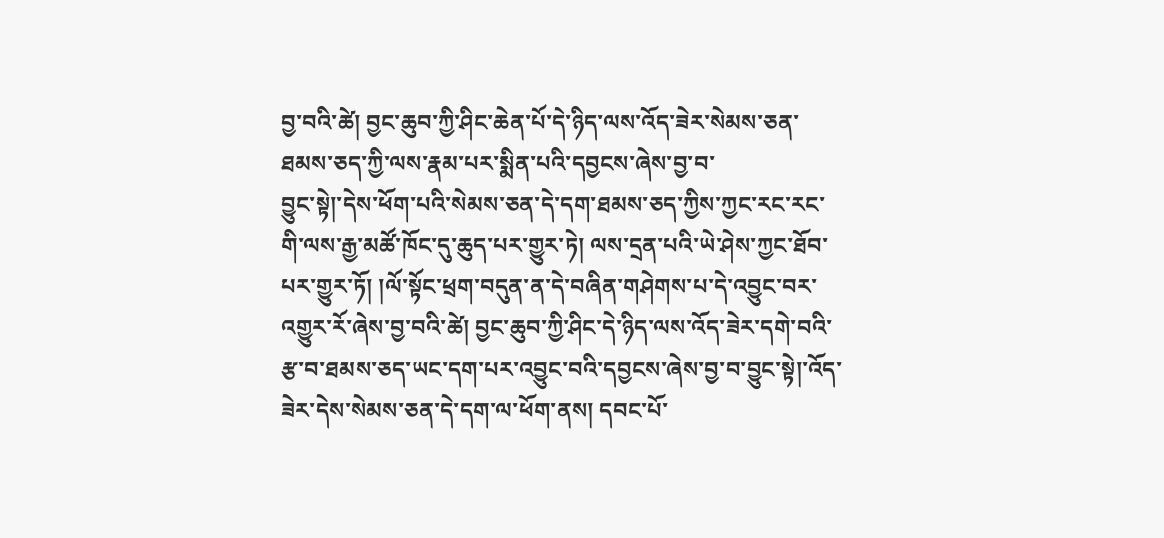བྱ་བའི་ཚེ། བྱང་ཆུབ་ཀྱི་ཤིང་ཆེན་པོ་དེ་ཉིད་ལས་འོད་ཟེར་སེམས་ཅན་ཐམས་ཅད་ཀྱི་ལས་རྣམ་པར་སྨིན་པའི་དབྱངས་ཞེས་བྱ་བ་
བྱུང་སྟེ།་དེས་ཕོག་པའི་སེམས་ཅན་དེ་དག་ཐམས་ཅད་ཀྱིས་ཀྱང་རང་རང་གི་ལས་རྒྱ་མཚོ་ཁོང་དུ་ཆུད་པར་གྱུར་ཏེ། ལས་དྲན་པའི་ཡེ་ཤེས་ཀྱང་ཐོབ་པར་གྱུར་ཏོ། །ལོ་སྟོང་ཕྲག་བདུན་ན་དེ་བཞིན་གཤེགས་པ་དེ་འབྱུང་བར་འགྱུར་རོ་ཞེས་བྱ་བའི་ཚེ། བྱང་ཆུབ་ཀྱི་ཤིང་དེ་ཉིད་ལས་འོད་ཟེར་དགེ་བའི་རྩ་བ་ཐམས་ཅད་ཡང་དག་པར་འབྱུང་བའི་དབྱངས་ཞེས་བྱ་བ་བྱུང་སྟེ།་འོད་ཟེར་དེས་སེམས་ཅན་དེ་དག་ལ་ཕོག་ནས། དབང་པོ་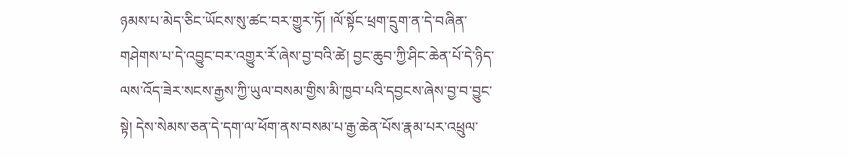ཉམས་པ་མེད་ཅིང་ཡོངས་སུ་ཚང་བར་གྱུར་ཏོ། །ལོ་སྟོང་ཕྲག་དྲུག་ན་དེ་བཞིན་གཤེགས་པ་དེ་འབྱུང་བར་འགྱུར་རོ་ཞེས་བྱ་བའི་ཚེ། བྱང་ཆུབ་ཀྱི་ཤིང་ཆེན་པོ་དེ་ཉིད་ལས་འོད་ཟེར་སངས་རྒྱས་ཀྱི་ཡུལ་བསམ་གྱིས་མི་ཁྱབ་པའི་དབྱངས་ཞེས་བྱ་བ་བྱུང་སྟེ། དེས་སེམས་ཅན་དེ་དག་ལ་ཕོག་ནས་བསམ་པ་རྒྱ་ཆེན་པོས་རྣམ་པར་འཕྲུལ་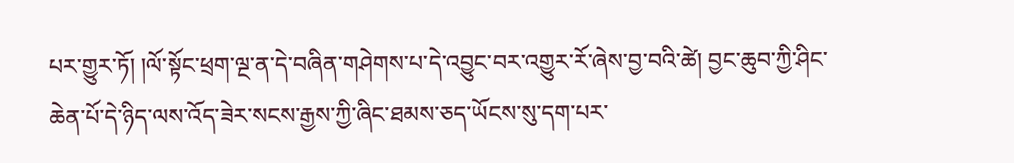པར་གྱུར་ཏོ། །ལོ་སྟོང་ཕྲག་ལྔ་ན་དེ་བཞིན་གཤེགས་པ་དེ་འབྱུང་བར་འགྱུར་རོ་ཞེས་བྱ་བའི་ཚེ། བྱང་ཆུབ་ཀྱི་ཤིང་ཆེན་པོ་དེ་ཉིད་ལས་འོད་ཟེར་སངས་རྒྱས་ཀྱི་ཞིང་ཐམས་ཅད་ཡོངས་སུ་དག་པར་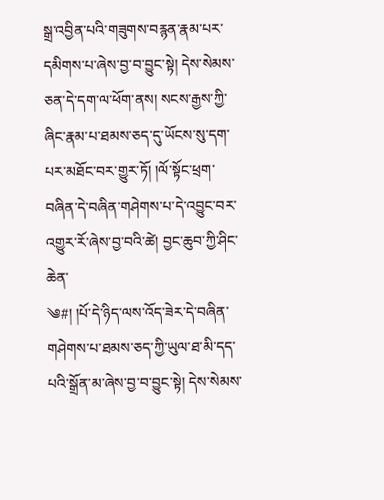སྒྲ་འབྱིན་པའི་གཟུགས་བརྙན་རྣམ་པར་དམིགས་པ་ཞེས་བྱ་བ་བྱུང་སྟེ། དེས་སེམས་ཅན་དེ་དག་ལ་ཕོག་ནས། སངས་རྒྱས་ཀྱི་ཞིང་རྣམ་པ་ཐམས་ཅད་དུ་ཡོངས་སུ་དག་པར་མཐོང་བར་གྱུར་ཏོ། །ལོ་སྟོང་ཕྲག་བཞིན་དེ་བཞིན་གཤེགས་པ་དེ་འབྱུང་བར་འགྱུར་རོ་ཞེས་བྱ་བའི་ཚེ། བྱང་ཆུབ་ཀྱི་ཤིང་ཆེན་
༄#། །པོ་དེ་ཉིད་ལས་འོད་ཟེར་དེ་བཞིན་གཤེགས་པ་ཐམས་ཅད་ཀྱི་ཡུལ་ཐ་མི་དད་པའི་སྒྲོན་མ་ཞེས་བྱ་བ་བྱུང་སྟེ། དེས་སེམས་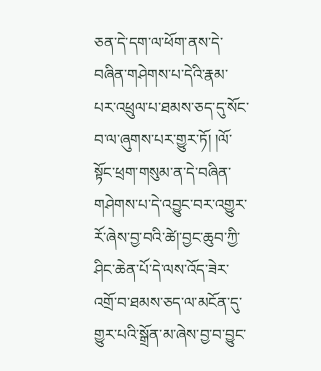ཅན་དེ་དག་ལ་ཕོག་ནས་དེ་བཞིན་གཤེགས་པ་དེའི་རྣམ་པར་འཕྲུལ་པ་ཐམས་ཅད་དུ་སོང་བ་ལ་ཞུགས་པར་གྱུར་ཏོ། །ལོ་སྟོང་ཕྲག་གསུམ་ན་དེ་བཞིན་གཤེགས་པ་དེ་འབྱུང་བར་འགྱུར་རོ་ཞེས་བྱ་བའི་ཚེ།་བྱང་ཆུབ་ཀྱི་ཤིང་ཆེན་པོ་དེ་ལས་འོད་ཟེར་འགྲོ་བ་ཐམས་ཅད་ལ་མངོན་དུ་གྱུར་པའི་སྒྲོན་མ་ཞེས་བྱ་བ་བྱུང་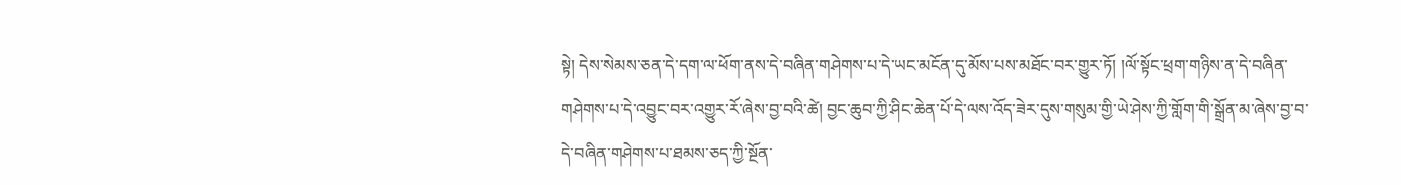སྟེ། དེས་སེམས་ཅན་དེ་དག་ལ་ཕོག་ནས་དེ་བཞིན་གཤེགས་པ་དེ་ཡང་མངོན་དུ་མོས་པས་མཐོང་བར་གྱུར་ཏོ། །ལོ་སྟོང་ཕྲག་གཉིས་ན་དེ་བཞིན་གཤེགས་པ་དེ་འབྱུང་བར་འགྱུར་རོ་ཞེས་བྱ་བའི་ཚེ། བྱང་ཆུབ་ཀྱི་ཤིང་ཆེན་པོ་དེ་ལས་འོད་ཟེར་དུས་གསུམ་གྱི་ཡེ་ཤེས་ཀྱི་གློག་གི་སྒྲོན་མ་ཞེས་བྱ་བ་དེ་བཞིན་གཤེགས་པ་ཐམས་ཅད་ཀྱི་སྔོན་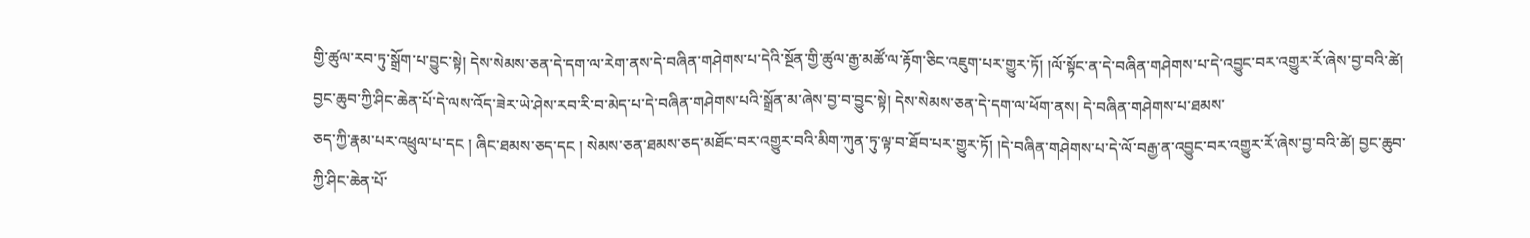གྱི་ཚུལ་རབ་ཏུ་སྒྲོག་པ་བྱུང་སྟེ། དེས་སེམས་ཅན་དེ་དག་ལ་རེག་ནས་དེ་བཞིན་གཤེགས་པ་དེའི་སྔོན་གྱི་ཚུལ་རྒྱ་མཚོ་ལ་རྟོག་ཅིང་འཇུག་པར་གྱུར་ཏོ། །ལོ་སྟོང་ན་དེ་བཞིན་གཤེགས་པ་དེ་འབྱུང་བར་འགྱུར་རོ་ཞེས་བྱ་བའི་ཚེ། བྱང་ཆུབ་ཀྱི་ཤིང་ཆེན་པོ་དེ་ལས་འོད་ཟེར་ཡེ་ཤེས་རབ་རི་བ་མེད་པ་དེ་བཞིན་གཤེགས་པའི་སྒྲོན་མ་ཞེས་བྱ་བ་བྱུང་སྟེ། དེས་སེམས་ཅན་དེ་དག་ལ་ཕོག་ནས། དེ་བཞིན་གཤེགས་པ་ཐམས་
ཅད་ཀྱི་རྣམ་པར་འཕྲུལ་པ་དང ། ཞིང་ཐམས་ཅད་དང ། སེམས་ཅན་ཐམས་ཅད་མཐོང་བར་འགྱུར་བའི་མིག་ཀུན་ཏུ་ལྟ་བ་ཐོབ་པར་གྱུར་ཏོ། །དེ་བཞིན་གཤེགས་པ་དེ་ལོ་བརྒྱ་ན་འབྱུང་བར་འགྱུར་རོ་ཞེས་བྱ་བའི་ཚེ། བྱང་ཆུབ་ཀྱི་ཤིང་ཆེན་པོ་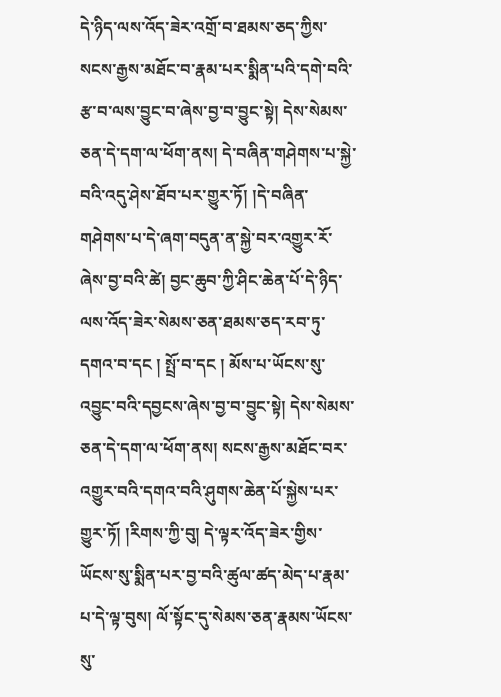དེ་ཉིད་ལས་འོད་ཟེར་འགྲོ་བ་ཐམས་ཅད་ཀྱིས་སངས་རྒྱས་མཐོང་བ་རྣམ་པར་སྨིན་པའི་དགེ་བའི་རྩ་བ་ལས་བྱུང་བ་ཞེས་བྱ་བ་བྱུང་སྟེ། དེས་སེམས་ཅན་དེ་དག་ལ་ཕོག་ནས། དེ་བཞིན་གཤེགས་པ་སྐྱེ་བའི་འདུ་ཤེས་ཐོབ་པར་གྱུར་ཏོ། །དེ་བཞིན་གཤེགས་པ་དེ་ཞག་བདུན་ན་སྐྱེ་བར་འགྱུར་རོ་ཞེས་བྱ་བའི་ཚེ། བྱང་ཆུབ་ཀྱི་ཤིང་ཆེན་པོ་དེ་ཉིད་ལས་འོད་ཟེར་སེམས་ཅན་ཐམས་ཅད་རབ་ཏུ་དགའ་བ་དང ། སྤྲོ་བ་དང ། མོས་པ་ཡོངས་སུ་འབྱུང་བའི་དབྱངས་ཞེས་བྱ་བ་བྱུང་སྟེ། དེས་སེམས་ཅན་དེ་དག་ལ་ཕོག་ནས། སངས་རྒྱས་མཐོང་བར་འགྱུར་བའི་དགའ་བའི་ཤུགས་ཆེན་པོ་སྐྱེས་པར་གྱུར་ཏོ། །རིགས་ཀྱི་བུ། དེ་ལྟར་འོད་ཟེར་གྱིས་ཡོངས་སུ་སྨིན་པར་བྱ་བའི་ཚུལ་ཚད་མེད་པ་རྣམ་པ་དེ་ལྟ་བུས། ལོ་སྟོང་དུ་སེམས་ཅན་རྣམས་ཡོངས་སུ་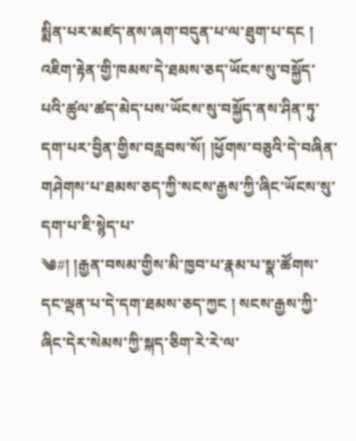སྨིན་པར་མཛད་ནས་ཞག་བདུན་པ་ལ་ཐུག་པ་དང ། འཇིག་རྟེན་གྱི་ཁམས་དེ་ཐམས་ཅད་ཡོངས་སུ་བསྐྱོད་པའི་ཚུལ་ཚད་མེད་པས་ཡོངས་སུ་བསྐྱོད་ནས་ཤིན་ཏུ་དག་པར་བྱིན་གྱིས་བརླབས་སོ། །ཕྱོགས་བཅུའི་དེ་བཞིན་གཤེགས་པ་ཐམས་ཅད་ཀྱི་སངས་རྒྱས་ཀྱི་ཞིང་ཡོངས་སུ་དག་པ་ཇི་སྙེད་པ་
༄#། །རྒྱན་བསམ་གྱིས་མི་ཁྱབ་པ་རྣམ་པ་སྣ་ཚོགས་དང་ལྡན་པ་དེ་དག་ཐམས་ཅད་ཀྱང ། སངས་རྒྱས་ཀྱི་ཞིང་དེར་སེམས་ཀྱི་སྐད་ཅིག་རེ་རེ་ལ་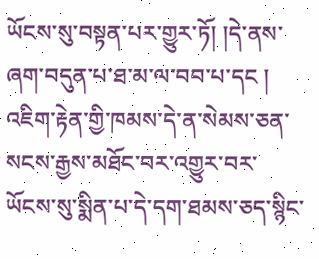ཡོངས་སུ་བསྟན་པར་གྱུར་ཏོ། །དེ་ནས་ཞག་བདུན་པ་ཐ་མ་ལ་བབ་པ་དང ། འཇིག་རྟེན་གྱི་ཁམས་དེ་ན་སེམས་ཅན་སངས་རྒྱས་མཐོང་བར་འགྱུར་བར་ཡོངས་སུ་སྨིན་པ་དེ་དག་ཐམས་ཅད་སྙིང་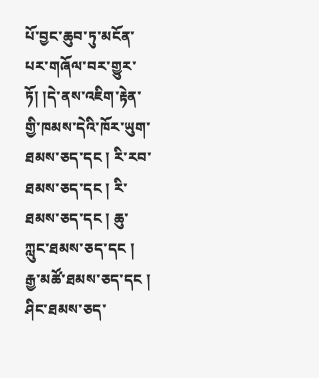པོ་བྱང་ཆུབ་ཏུ་མངོན་པར་གཞོལ་བར་གྱུར་ཏོ། །དེ་ནས་འཇིག་རྟེན་གྱི་ཁམས་དེའི་ཁོར་ཡུག་ཐམས་ཅད་དང ། རི་རབ་ཐམས་ཅད་དང ། རི་ཐམས་ཅད་དང ། ཆུ་ཀླུང་ཐམས་ཅད་དང ། རྒྱ་མཚོ་ཐམས་ཅད་དང ། ཤིང་ཐམས་ཅད་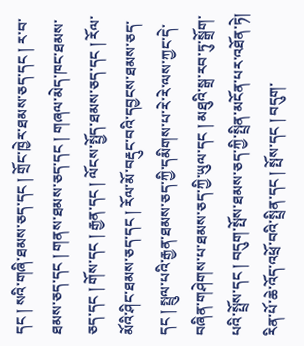དང ། སའི་གཞི་ཐམས་ཅད་དང ། གྲོང་ཁྱེར་ཐམས་ཅད་དང ། ར་བ་ཐམས་ཅད་དང ། གནས་ཐམས་ཅད་དང ། གཞལ་མེད་ཁང་ཐམས་ཅད་དང ། གོས་དང ། རྒྱན་དང ། ལོངས་སྤྱོད་ཐམས་ཅད་དང ། རོལ་མོའི་ཤིང་ཐམས་ཅད་དང ། རོལ་མོ་བརྡུང་བའི་དབྱངས་ཐམས་ཅད་དང ། སྤྲུལ་པའི་རྒྱན་ཐམས་ཅད་ཀྱི་དམིགས་པ་རེ་རེ་ལས་ཀྱང་དེ་བཞིན་གཤེགས་པ་ཐམས་ཅད་ཀྱི་ཡུལ་དང ། མཐུའི་སྒྲ་རབ་ཏུ་སྒྲོག་པའི་སྤྲོས་དང ། བདུག་སྤོས་ཐམས་ཅད་ཀྱི་སྤྲིན་མངོན་པར་འཐོན་ཏེ། རིན་པོ་ཆེ་འོད་འཕྲོ་བའི་སྤྲིན་དང ། སྤོས་དང ། བདུག་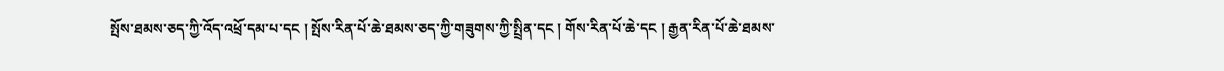སྤོས་ཐམས་ཅད་ཀྱི་འོད་འཕྲོ་དམ་པ་དང ། སྤོས་རིན་པོ་ཆེ་ཐམས་ཅད་ཀྱི་གཟུགས་ཀྱི་སྤྲིན་དང ། གོས་རིན་པོ་ཆེ་དང ། རྒྱན་རིན་པོ་ཆེ་ཐམས་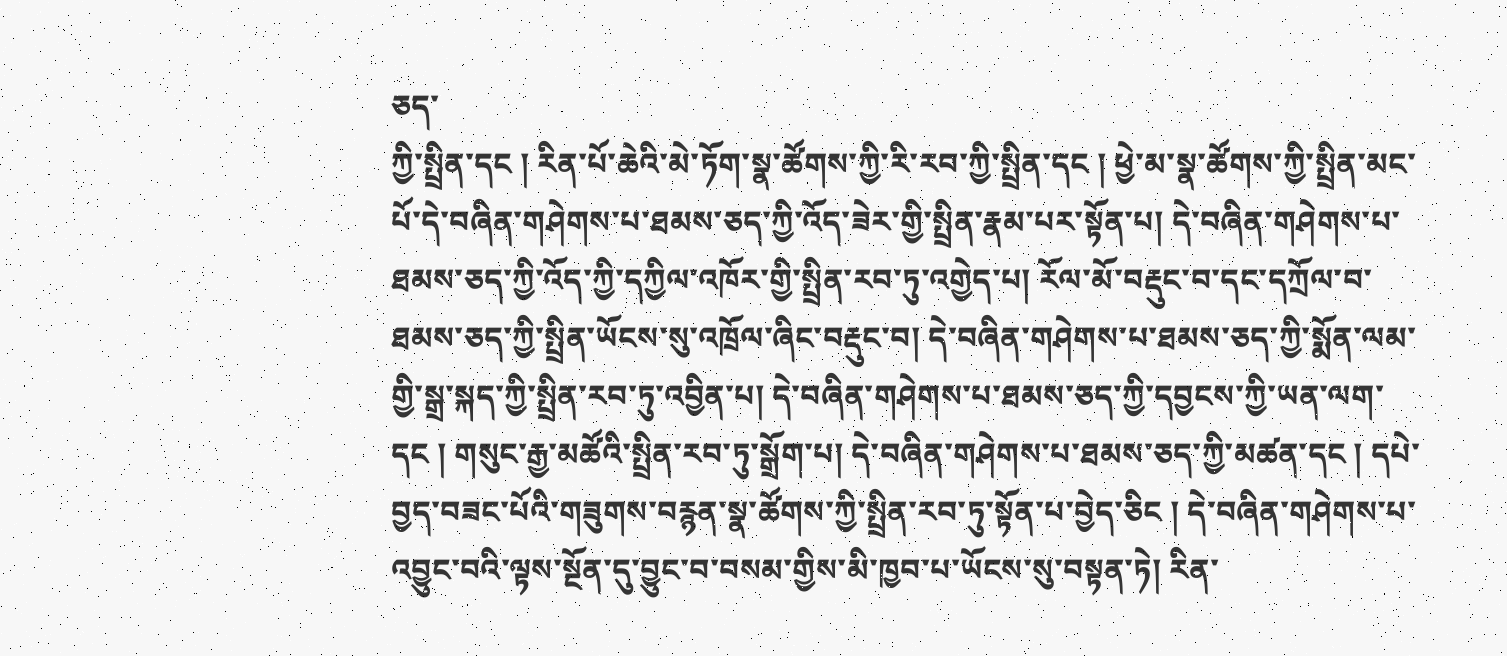ཅད་
ཀྱི་སྤྲིན་དང ། རིན་པོ་ཆེའི་མེ་ཏོག་སྣ་ཚོགས་ཀྱི་རི་རབ་ཀྱི་སྤྲིན་དང ། ཕྱེ་མ་སྣ་ཚོགས་ཀྱི་སྤྲིན་མང་པོ་དེ་བཞིན་གཤེགས་པ་ཐམས་ཅད་ཀྱི་འོད་ཟེར་གྱི་སྤྲིན་རྣམ་པར་སྟོན་པ། དེ་བཞིན་གཤེགས་པ་ཐམས་ཅད་ཀྱི་འོད་ཀྱི་དཀྱིལ་འཁོར་གྱི་སྤྲིན་རབ་ཏུ་འགྱེད་པ། རོལ་མོ་བརྡུང་བ་དང་དཀྲོལ་བ་ཐམས་ཅད་ཀྱི་སྤྲིན་ཡོངས་སུ་འཁྲོལ་ཞིང་བརྡུང་བ། དེ་བཞིན་གཤེགས་པ་ཐམས་ཅད་ཀྱི་སྨོན་ལམ་གྱི་སྒྲ་སྐད་ཀྱི་སྤྲིན་རབ་ཏུ་འབྱིན་པ། དེ་བཞིན་གཤེགས་པ་ཐམས་ཅད་ཀྱི་དབྱངས་ཀྱི་ཡན་ལག་དང ། གསུང་རྒྱ་མཚོའི་སྤྲིན་རབ་ཏུ་སྒྲོག་པ། དེ་བཞིན་གཤེགས་པ་ཐམས་ཅད་ཀྱི་མཚན་དང ། དཔེ་བྱད་བཟང་པོའི་གཟུགས་བརྙན་སྣ་ཚོགས་ཀྱི་སྤྲིན་རབ་ཏུ་སྟོན་པ་བྱེད་ཅིང ། དེ་བཞིན་གཤེགས་པ་འབྱུང་བའི་ལྟས་སྔོན་དུ་བྱུང་བ་བསམ་གྱིས་མི་ཁྱབ་པ་ཡོངས་སུ་བསྟན་ཏེ། རིན་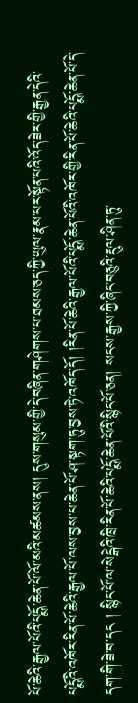པོ་ཆེའི་རྒྱལ་པོའི་པདྨོ་ཆེན་པོ་ལོ་མའི་མཚམས་ནས། དུས་གསུམ་གྱི་དེ་བཞིན་གཤེགས་པ་ཐམས་ཅད་ཀྱི་ཡུལ་རྣམ་པར་སྟོན་པའི་འོད་ཟེར་གྱི་རྒྱན་དེའི་པདྨོའི་འཁོར་རིན་པོ་ཆེའི་རྒྱལ་པོ་ལས་བྱས་པ་ཆེན་པོ་ཤ་སྟག་ཏུ་བྱས་ཏེ་འཁོད་དོ། །རིན་པོ་ཆེའི་རྒྱལ་པོའི་པདྨོ་ཆེན་པོའི་འཁོར་གྱི་རིན་པོ་ཆེའི་པདྨོ་ཆེན་པོ་དེ་དག་གི་ཟེ་བ་དང ། སྙིང་པོ་ལ་སེངྒེའི་ཁྲི་རིན་པོ་ཆེའི་པདྨོ་ཆེན་པོའི་སྙིང་པོ་ཅན། སངས་རྒྱས་ཀྱི་ཞིང་བཅུའི་རྡུལ་ཤིན་ཏུ་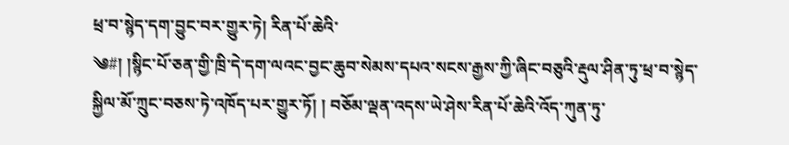ཕྲ་བ་སྙེད་དག་བྱུང་བར་གྱུར་ཏེ། རིན་པོ་ཆེའི་
༄#། །སྙིང་པོ་ཅན་གྱི་ཁྲི་དེ་དག་ལའང་བྱང་ཆུབ་སེམས་དཔའ་སངས་རྒྱས་ཀྱི་ཞིང་བཅུའི་རྡུལ་ཤིན་ཏུ་ཕྲ་བ་སྙེད་སྐྱིལ་མོ་ཀྲུང་བཅས་ཏེ་འཁོད་པར་གྱུར་ཏོ། ། བཅོམ་ལྡན་འདས་ཡེ་ཤེས་རིན་པོ་ཆེའི་འོད་ཀུན་ཏུ་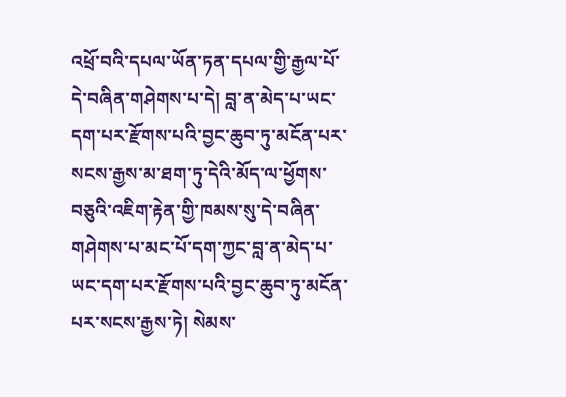འཕྲོ་བའི་དཔལ་ཡོན་ཏན་དཔལ་གྱི་རྒྱལ་པོ་དེ་བཞིན་གཤེགས་པ་དེ། བླ་ན་མེད་པ་ཡང་དག་པར་རྫོགས་པའི་བྱང་ཆུབ་ཏུ་མངོན་པར་སངས་རྒྱས་མ་ཐག་ཏུ་དེའི་མོད་ལ་ཕྱོགས་བཅུའི་འཇིག་རྟེན་གྱི་ཁམས་སུ་དེ་བཞིན་གཤེགས་པ་མང་པོ་དག་ཀྱང་བླ་ན་མེད་པ་ཡང་དག་པར་རྫོགས་པའི་བྱང་ཆུབ་ཏུ་མངོན་པར་སངས་རྒྱས་ཏེ། སེམས་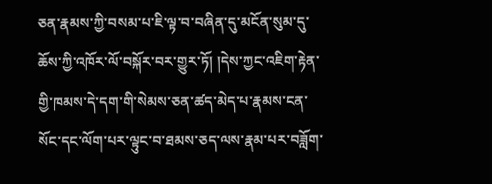ཅན་རྣམས་ཀྱི་བསམ་པ་ཇི་ལྟ་བ་བཞིན་དུ་མངོན་སུམ་དུ་ཆོས་ཀྱི་འཁོར་ལོ་བསྐོར་བར་གྱུར་ཏོ། །དེས་ཀྱང་འཇིག་རྟེན་གྱི་ཁམས་དེ་དག་གི་སེམས་ཅན་ཚད་མེད་པ་རྣམས་ངན་སོང་དང་ལོག་པར་ལྟུང་བ་ཐམས་ཅད་ལས་རྣམ་པར་བཟློག་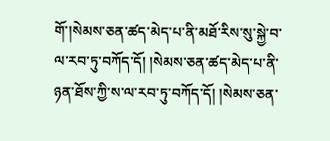གོ་།སེམས་ཅན་ཚད་མེད་པ་ནི་མཐོ་རིས་སུ་སྐྱེ་བ་ལ་རབ་ཏུ་བཀོད་དོ། །སེམས་ཅན་ཚད་མེད་པ་ནི་ཉན་ཐོས་ཀྱི་ས་ལ་རབ་ཏུ་བཀོད་དོ། །སེམས་ཅན་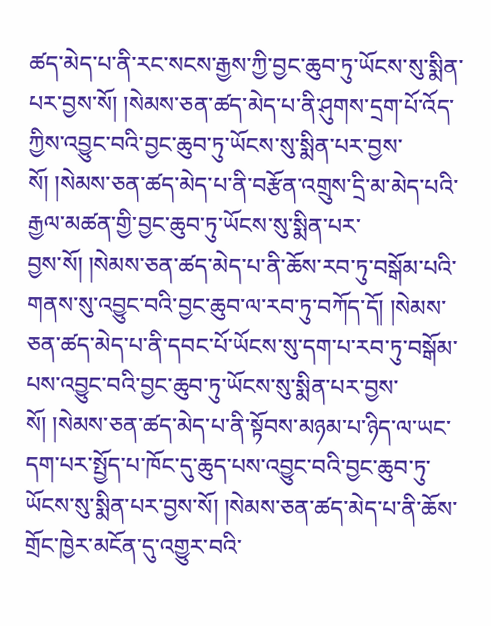ཚད་མེད་པ་ནི་རང་སངས་རྒྱས་ཀྱི་བྱང་ཆུབ་ཏུ་ཡོངས་སུ་སྨིན་པར་བྱས་སོ། །སེམས་ཅན་ཚད་མེད་པ་ནི་ཤུགས་དྲག་པོ་འོད་ཀྱིས་འབྱུང་བའི་བྱང་ཆུབ་ཏུ་ཡོངས་སུ་སྨིན་པར་བྱས་སོ། །སེམས་ཅན་ཚད་མེད་པ་ནི་བརྩོན་འགྲུས་དྲི་མ་མེད་པའི་རྒྱལ་མཚན་གྱི་བྱང་ཆུབ་ཏུ་ཡོངས་སུ་སྨིན་པར་
བྱས་སོ། །སེམས་ཅན་ཚད་མེད་པ་ནི་ཆོས་རབ་ཏུ་བསྒོམ་པའི་གནས་སུ་འབྱུང་བའི་བྱང་ཆུབ་ལ་རབ་ཏུ་བཀོད་དོ། །སེམས་ཅན་ཚད་མེད་པ་ནི་དབང་པོ་ཡོངས་སུ་དག་པ་རབ་ཏུ་བསྒོམ་པས་འབྱུང་བའི་བྱང་ཆུབ་ཏུ་ཡོངས་སུ་སྨིན་པར་བྱས་སོ། །སེམས་ཅན་ཚད་མེད་པ་ནི་སྟོབས་མཉམ་པ་ཉིད་ལ་ཡང་དག་པར་སྤྱོད་པ་ཁོང་དུ་ཆུད་པས་འབྱུང་བའི་བྱང་ཆུབ་ཏུ་ཡོངས་སུ་སྨིན་པར་བྱས་སོ། །སེམས་ཅན་ཚད་མེད་པ་ནི་ཆོས་གྲོང་ཁྱེར་མངོན་དུ་འགྱུར་བའི་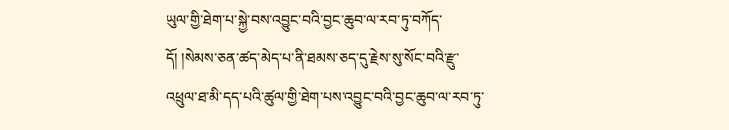ཡུལ་གྱི་ཐེག་པ་སྐྱེ་བས་འབྱུང་བའི་བྱང་ཆུབ་ལ་རབ་ཏུ་བཀོད་དོ། །སེམས་ཅན་ཚད་མེད་པ་ནི་ཐམས་ཅད་དུ་རྗེས་སུ་སོང་བའི་རྫུ་འཕྲུལ་ཐ་མི་དད་པའི་ཚུལ་གྱི་ཐེག་པས་འབྱུང་བའི་བྱང་ཆུབ་ལ་རབ་ཏུ་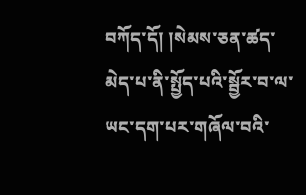བཀོད་དོ། །སེམས་ཅན་ཚད་མེད་པ་ནི་སྤྱོད་པའི་སྦྱོར་བ་ལ་ཡང་དག་པར་གཞོལ་བའི་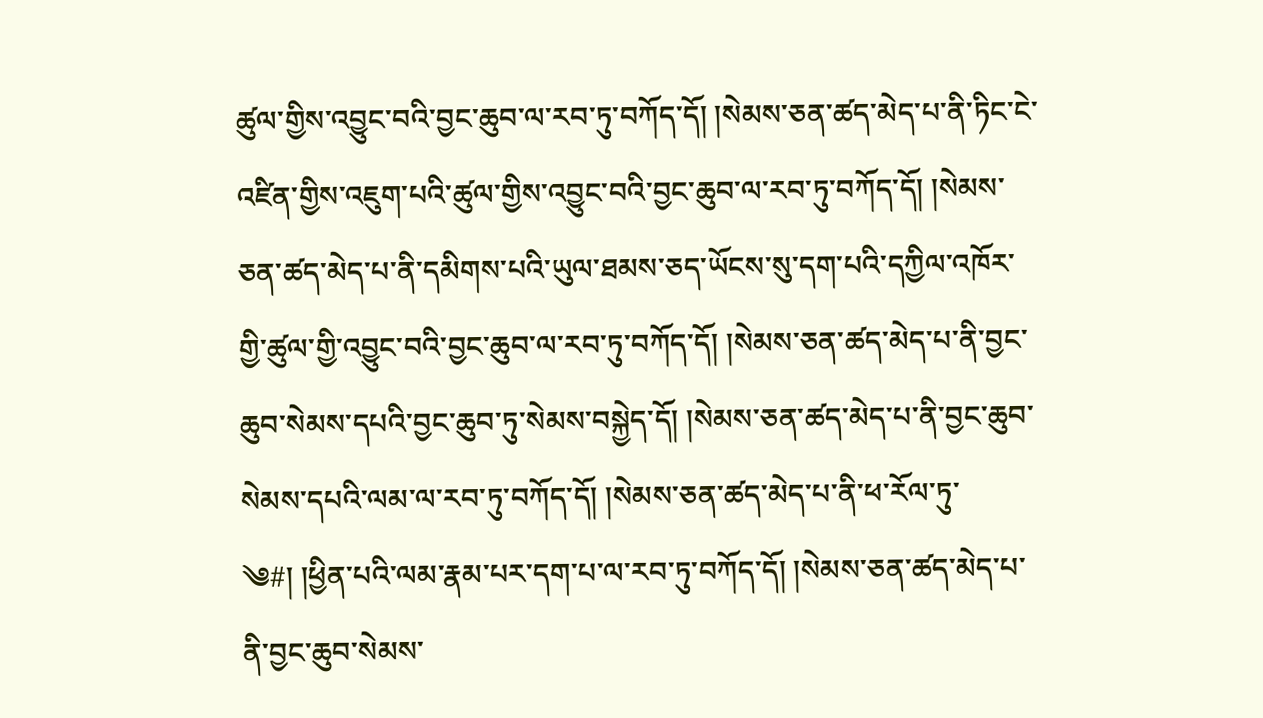ཚུལ་གྱིས་འབྱུང་བའི་བྱང་ཆུབ་ལ་རབ་ཏུ་བཀོད་དོ། །སེམས་ཅན་ཚད་མེད་པ་ནི་ཏིང་ངེ་འཛིན་གྱིས་འཇུག་པའི་ཚུལ་གྱིས་འབྱུང་བའི་བྱང་ཆུབ་ལ་རབ་ཏུ་བཀོད་དོ། །སེམས་ཅན་ཚད་མེད་པ་ནི་དམིགས་པའི་ཡུལ་ཐམས་ཅད་ཡོངས་སུ་དག་པའི་དཀྱིལ་འཁོར་གྱི་ཚུལ་གྱི་འབྱུང་བའི་བྱང་ཆུབ་ལ་རབ་ཏུ་བཀོད་དོ། །སེམས་ཅན་ཚད་མེད་པ་ནི་བྱང་ཆུབ་སེམས་དཔའི་བྱང་ཆུབ་ཏུ་སེམས་བསྐྱེད་དོ། །སེམས་ཅན་ཚད་མེད་པ་ནི་བྱང་ཆུབ་སེམས་དཔའི་ལམ་ལ་རབ་ཏུ་བཀོད་དོ། །སེམས་ཅན་ཚད་མེད་པ་ནི་ཕ་རོལ་ཏུ་
༄#། །ཕྱིན་པའི་ལམ་རྣམ་པར་དག་པ་ལ་རབ་ཏུ་བཀོད་དོ། །སེམས་ཅན་ཚད་མེད་པ་ནི་བྱང་ཆུབ་སེམས་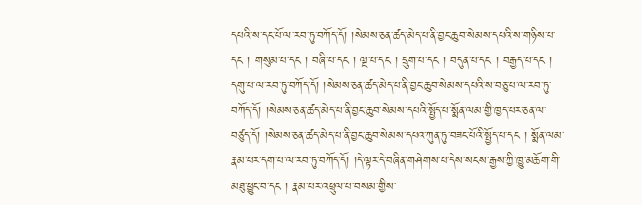དཔའི་ས་དང་པོ་ལ་རབ་ཏུ་བཀོད་དོ། །སེམས་ཅན་ཚད་མེད་པ་ནི་བྱང་ཆུབ་སེམས་དཔའི་ས་གཉིས་པ་དང ། གསུམ་པ་དང ། བཞི་པ་དང ། ལྔ་པ་དང ། དྲུག་པ་དང ། བདུན་པ་དང ། བརྒྱད་པ་དང ། དགུ་པ་ལ་རབ་ཏུ་བཀོད་དོ། །སེམས་ཅན་ཚད་མེད་པ་ནི་བྱང་ཆུབ་སེམས་དཔའི་ས་བཅུ་པ་ལ་རབ་ཏུ་བཀོད་དོ། །སེམས་ཅན་ཚད་མེད་པ་ནི་བྱང་ཆུབ་སེམས་དཔའི་སྤྱོད་པ་སྨོན་ལམ་གྱི་ཁྱད་པར་ཅན་ལ་བཙུད་དོ། །སེམས་ཅན་ཚད་མེད་པ་ནི་བྱང་ཆུབ་སེམས་དཔའ་ཀུན་ཏུ་བཟང་པོའི་སྤྱོད་པ་དང ། སྨོན་ལམ་རྣམ་པར་དག་པ་ལ་རབ་ཏུ་བཀོད་དོ། །དེ་ལྟར་དེ་བཞིན་གཤེགས་པ་དེས་སངས་རྒྱས་ཀྱི་ཁྱུ་མཆོག་གི་མཐུ་ཕྱུང་བ་དང ། རྣམ་པར་འཕྲུལ་པ་བསམ་གྱིས་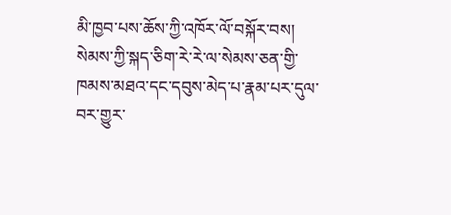མི་ཁྱབ་པས་ཆོས་ཀྱི་འཁོར་ལོ་བསྐོར་བས། སེམས་ཀྱི་སྐད་ཅིག་རེ་རེ་ལ་སེམས་ཅན་གྱི་ཁམས་མཐའ་དང་དབུས་མེད་པ་རྣམ་པར་དུལ་བར་གྱུར་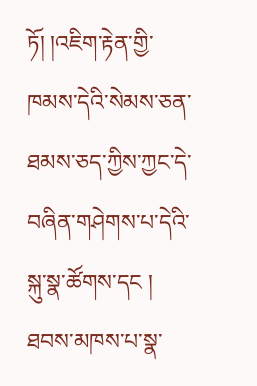ཏོ། །འཇིག་རྟེན་གྱི་ཁམས་དེའི་སེམས་ཅན་ཐམས་ཅད་ཀྱིས་ཀྱང་དེ་བཞིན་གཤེགས་པ་དེའི་སྐུ་སྣ་ཚོགས་དང ། ཐབས་མཁས་པ་སྣ་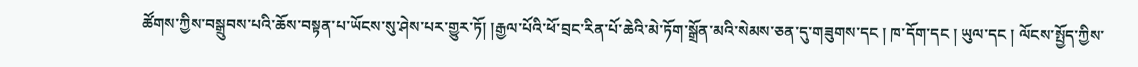ཚོགས་ཀྱིས་བསྒྲུབས་པའི་ཆོས་བསྟན་པ་ཡོངས་སུ་ཤེས་པར་གྱུར་ཏོ། །རྒྱལ་པོའི་ཕོ་བྲང་རིན་པོ་ཆེའི་མེ་ཏོག་སྒྲོན་མའི་སེམས་ཅན་དུ་གཟུགས་དང ། ཁ་དོག་དང ། ཡུལ་དང ། ལོངས་སྤྱོད་ཀྱིས་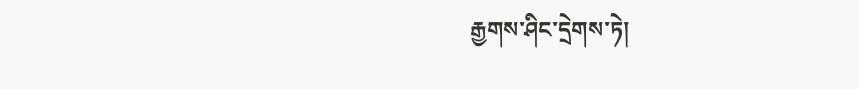རྒྱགས་ཤིང་དྲེགས་ཏེ།